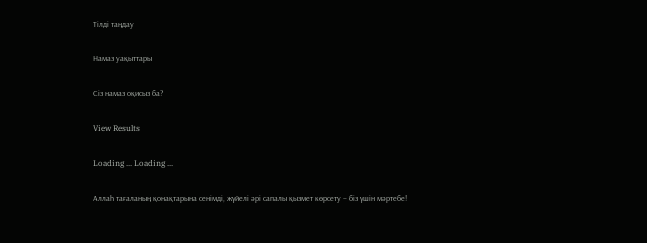Тілді таңдау

Намаз уақыттары

Сіз намаз оқисыз ба?

View Results

Loading ... Loading ...

Аллаһ тағаланың қонақтарына сенімді, жүйелі әрі сапалы қызмет көрсету – біз үшін мәртебе!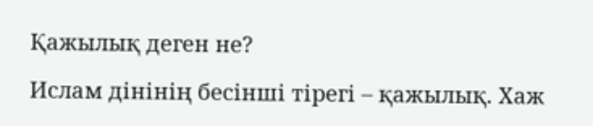Қажылық деген не?

Ислам дінінің бесінші тірегі – қажылық. Хаж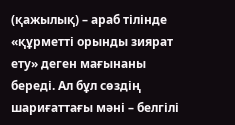(қажылық) – араб тілінде «құрметті орынды зиярат ету» деген мағынаны береді. Ал бұл сөздің шариғаттағы мәні – белгілі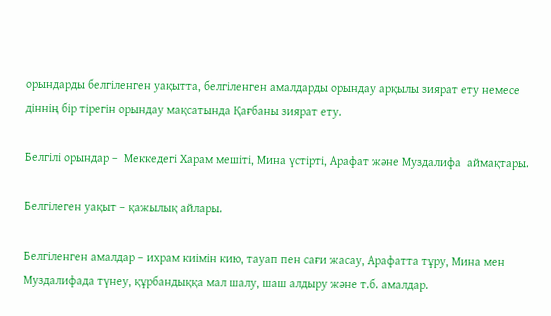орындарды белгіленген уақытта, белгіленген амалдарды орындау арқылы зиярат ету немесе діннің бір тірегін орындау мақсатында Қағбаны зиярат ету.

Белгілі орындар –  Меккедегі Харам мешіті, Мина үстірті, Арафат және Муздалифа  аймақтары.

Белгілеген уақыт – қажылық айлары.

Белгіленген амалдар – ихрам киімін кию, тауап пен сағи жасау, Арафатта тұру, Мина мен Муздалифада түнеу, құрбандыққа мал шалу, шаш алдыру және т.б. амалдар.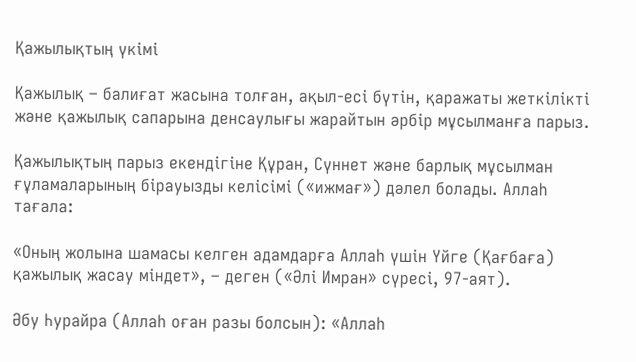Қажылықтың үкімі

Қажылық – балиғат жасына толған, ақыл-есі бүтін, қаражаты жеткілікті және қажылық сапарына денсаулығы жарайтын әрбір мұсылманға парыз.

Қажылықтың парыз екендігіне Құран, Сүннет және барлық мұсылман ғұламаларының бірауызды келісімі («ижмағ») дәлел болады. Аллаһ тағала:

«Оның жолына шамасы келген адамдарға Аллаһ үшін Үйге (Қағбаға) қажылық жасау міндет», – деген («Әлі Имран» сүресі, 97-аят).

Әбу Һурайра (Аллаһ оған разы болсын): «Аллаһ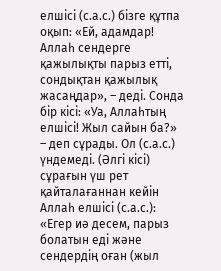елшісі (с.а.с.) бізге құтпа оқып: «Ей, адамдар! Аллаһ сендерге қажылықты парыз етті, сондықтан қажылық жасаңдар», – деді. Сонда бір кісі: «Уа, Аллаһтың елшісі! Жыл сайын ба?» – деп сұрады. Ол (с.а.с.) үндемеді. (Әлгі кісі) сұрағын үш рет қайталағаннан кейін Аллаһ елшісі (с.а.с.): «Егер иә десем, парыз болатын еді және сендердің оған (жыл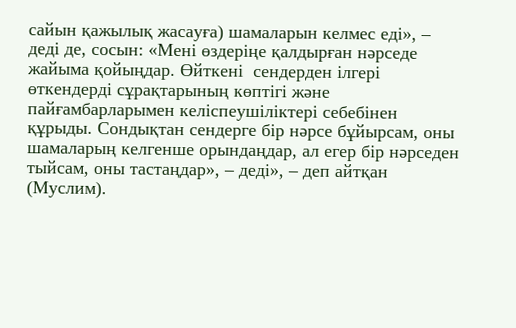сайын қажылық жасауға) шамаларын келмес еді», – деді де, сосын: «Мені өздеріңе қалдырған нәрседе жайыма қойыңдар. Өйткені  сендерден ілгері өткендерді сұрақтарының көптігі және пайғамбарларымен келіспеушіліктері себебінен құрыды. Сондықтан сендерге бір нәрсе бұйырсам, оны шамаларың келгенше орындаңдар, ал егер бір нәрседен тыйсам, оны тастаңдар», – деді», – деп айтқан (Муслим).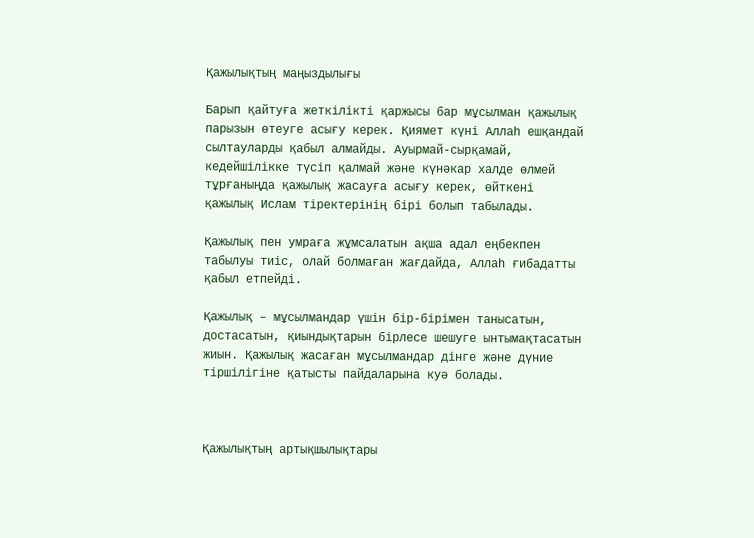Қажылықтың маңыздылығы

Барып қайтуға жеткілікті қаржысы бар мұсылман қажылық парызын өтеуге асығу керек. Қиямет күні Аллаһ ешқандай сылтауларды қабыл алмайды. Ауырмай-сырқамай, кедейшілікке түсіп қалмай және күнәкар халде өлмей тұрғаныңда қажылық жасауға асығу керек, өйткені қажылық Ислам тіректерінің бірі болып табылады.

Қажылық пен умраға жұмсалатын ақша адал еңбекпен табылуы тиіс, олай болмаған жағдайда, Аллаһ ғибадатты қабыл етпейді.

Қажылық – мұсылмандар үшін бір-бірімен танысатын, достасатын, қиындықтарын бірлесе шешуге ынтымақтасатын жиын. Қажылық жасаған мұсылмандар дінге және дүние тіршілігіне қатысты пайдаларына куә болады.



Қажылықтың артықшылықтары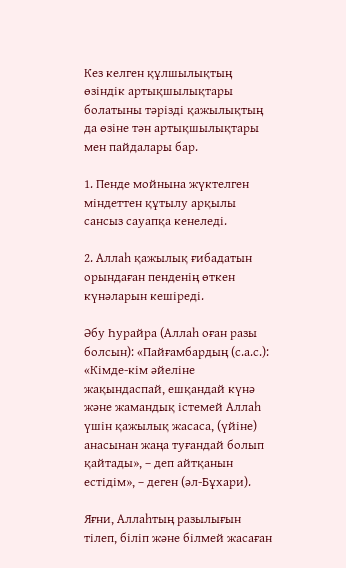Кез келген құлшылықтың өзіндік артықшылықтары болатыны тәрізді қажылықтың да өзіне тән артықшылықтары мен пайдалары бар.

1. Пенде мойнына жүктелген міндеттен құтылу арқылы сансыз сауапқа кенеледі.

2. Аллаһ қажылық ғибадатын орындаған пенденің өткен күнәларын кешіреді.

Әбу Һурайра (Аллаһ оған разы болсын): «Пайғамбардың (с.а.с.): «Кімде-кім әйеліне жақындаспай, ешқандай күнә және жамандық істемей Аллаһ үшін қажылық жасаса, (үйіне) анасынан жаңа туғандай болып қайтады», – деп айтқанын естідім», – деген (әл-Бұхари).

Яғни, Аллаһтың разылығын тілеп, біліп және білмей жасаған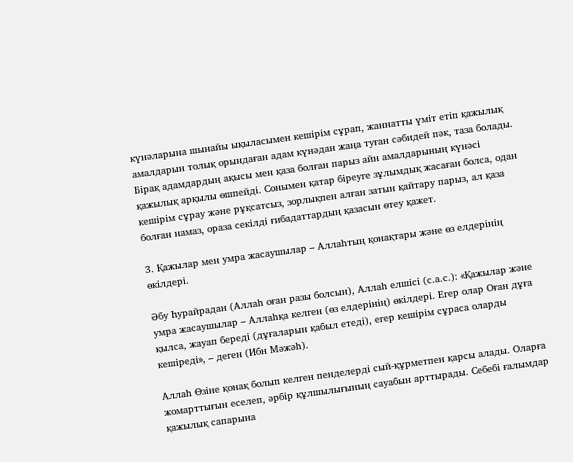күнәларына шынайы ықыласымен кешірім сұрап, жаннатты үміт етіп қажылық амалдарын толық орындаған адам күнәдан жаңа туған сәбидей пәк, таза болады. Бірақ адамдардың ақысы мен қаза болған парыз айн амалдарының күнәсі қажылық арқылы өшпейді. Сонымен қатар біреуге зұлымдық жасаған болса, одан кешірім сұрау және рұқсатсыз, зорлықпен алған затын қайтару парыз, ал қаза болған намаз, ораза секілді ғибадаттардың қазасын өтеу қажет.

3. Қажылар мен умра жасаушылар – Аллаһтың қонақтары және өз елдерінің өкілдері.

Әбу Һурайрадан (Аллаһ оған разы болсын), Аллаһ елшісі (с.а.с.): «Қажылар және умра жасаушылар – Аллаһқа келген (өз елдерінің) өкілдері. Егер олар Оған дұға қылса, жауап береді (дұғаларын қабыл етеді), егер кешірім сұраса оларды кешіреді», – деген (Ибн Мәжәһ).

Аллаһ Өзіне қонақ болып келген пенделерді сый-құрметпен қарсы алады. Оларға жомарттығын еселеп, әрбір құлшылығының сауабын арттырады. Себебі ғалымдар қажылық сапарына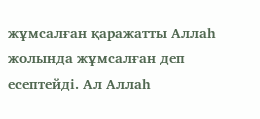жұмсалған қаражатты Аллаһ жолында жұмсалған деп есептейді. Ал Аллаһ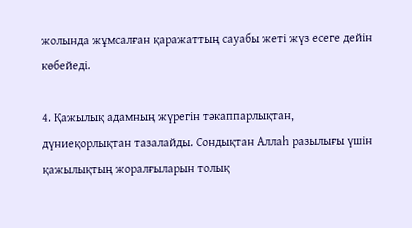жолында жұмсалған қаражаттың сауабы жеті жүз есеге дейін көбейеді.

4. Қажылық адамның жүрегін тәкаппарлықтан, дүниеқорлықтан тазалайды. Сондықтан Аллаһ разылығы үшін қажылықтың жоралғыларын толық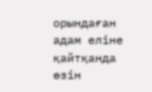орындаған адам еліне қайтқанда өзін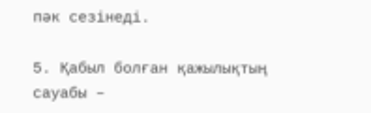пәк сезінеді.

5. Қабыл болған қажылықтың сауабы –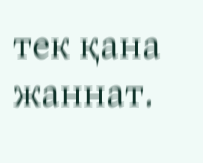тек қана жаннат.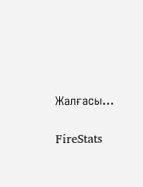Жалғасы…

FireStats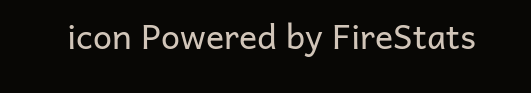icon Powered by FireStats